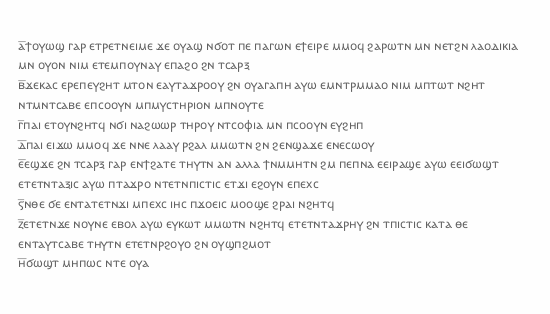ⲁ̅ϯⲟⲩⲱϣ ⲅⲁⲣ ⲉⲧⲣⲉⲧⲛⲉⲓⲙⲉ ϫⲉ ⲟⲩⲁϣ ⲛϭⲟⲧ ⲡⲉ ⲡⲁⲅⲱⲛ ⲉϯⲉⲓⲣⲉ ⲙⲙⲟϥ ϩⲁⲣⲱⲧⲛ ⲙⲛ ⲛⲉⲧϩⲛ ⲗⲁⲟⲇⲓⲕⲓⲁ ⲙⲛ ⲟⲩⲟⲛ ⲛⲓⲙ ⲉⲧⲉⲙⲡⲟⲩⲛⲁⲩ ⲉⲡⲁϩⲟ ϩⲛ ⲧⲥⲁⲣⲝ
ⲃ̅ϫⲉⲕⲁⲥ ⲉⲣⲉⲡⲉⲩϩⲏⲧ ⲙⲧⲟⲛ ⲉⲁⲩⲧⲁϫⲣⲟⲟⲩ ϩⲛ ⲟⲩⲁⲅⲁⲡⲏ ⲁⲩⲱ ⲉⲙⲛⲧⲣⲙⲙⲁⲟ ⲛⲓⲙ ⲙⲡⲧⲱⲧ ⲛϩⲏⲧ ⲛⲧⲙⲛⲧⲥⲁⲃⲉ ⲉⲡⲥⲟⲟⲩⲛ ⲙⲡⲙⲩⲥⲧⲏⲣⲓⲟⲛ ⲙⲡⲛⲟⲩⲧⲉ
ⲅ̅ⲡⲁⲓ ⲉⲧⲟⲩⲛϩⲏⲧϥ ⲛϭⲓ ⲛⲁϩⲱⲱⲣ ⲧⲏⲣⲟⲩ ⲛⲧⲥⲟⲫⲓⲁ ⲙⲛ ⲡⲥⲟⲟⲩⲛ ⲉⲩϩⲏⲡ
ⲇ̅ⲡⲁⲓ ⲉⲓϫⲱ ⲙⲙⲟϥ ϫⲉ ⲛⲛⲉ ⲗⲁⲁⲩ ⲣϩⲁⲗ ⲙⲙⲱⲧⲛ ϩⲛ ϩⲉⲛϣⲁϫⲉ ⲉⲛⲉⲥⲱⲟⲩ
ⲉ̅ⲉϣϫⲉ ϩⲛ ⲧⲥⲁⲣⲝ ⲅⲁⲣ ⲉⲛϯϩⲁⲧⲉ ⲧⲏⲩⲧⲛ ⲁⲛ ⲁⲗⲗⲁ ϯⲛⲙⲙⲏⲧⲛ ϩⲙ ⲡⲉⲡⲛⲁ ⲉⲉⲓⲣⲁϣⲉ ⲁⲩⲱ ⲉⲉⲓϭⲱϣⲧ ⲉⲧⲉⲧⲛⲧⲁⲝⲓⲥ ⲁⲩⲱ ⲡⲧⲁϫⲣⲟ ⲛⲧⲉⲧⲛⲡⲓⲥⲧⲓⲥ ⲉⲧϫⲓ ⲉϩⲟⲩⲛ ⲉⲡⲉⲭⲥ
ⲋ̅ⲛⲑⲉ ϭⲉ ⲉⲛⲧⲁⲧⲉⲧⲛϫⲓ ⲙⲡⲉⲭⲥ ⲓⲏⲥ ⲡϫⲟⲉⲓⲥ ⲙⲟⲟϣⲉ ϩⲣⲁⲓ ⲛϩⲏⲧϥ
ⲍ̅ⲉⲧⲉⲧⲛϫⲉ ⲛⲟⲩⲛⲉ ⲉⲃⲟⲗ ⲁⲩⲱ ⲉⲩⲕⲱⲧ ⲙⲙⲱⲧⲛ ⲛϩⲏⲧϥ ⲉⲧⲉⲧⲛⲧⲁϫⲣⲏⲩ ϩⲛ ⲧⲡⲓⲥⲧⲓⲥ ⲕⲁⲧⲁ ⲑⲉ ⲉⲛⲧⲁⲩⲧⲥⲁⲃⲉ ⲧⲏⲩⲧⲛ ⲉⲧⲉⲧⲛⲣϩⲟⲩⲟ ϩⲛ ⲟⲩϣⲡϩⲙⲟⲧ
ⲏ̅ϭⲱϣⲧ ⲙⲏⲡⲱⲥ ⲛⲧⲉ ⲟⲩⲁ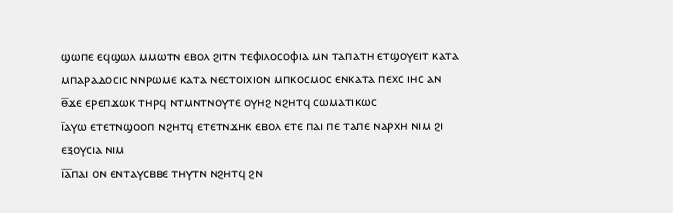ϣⲱⲡⲉ ⲉϥϣⲱⲗ ⲙⲙⲱⲧⲛ ⲉⲃⲟⲗ ϩⲓⲧⲛ ⲧⲉⲫⲓⲗⲟⲥⲟⲫⲓⲁ ⲙⲛ ⲧⲁⲡⲁⲧⲏ ⲉⲧϣⲟⲩⲉⲓⲧ ⲕⲁⲧⲁ ⲙⲡⲁⲣⲁⲇⲟⲥⲓⲥ ⲛⲛⲣⲱⲙⲉ ⲕⲁⲧⲁ ⲛⲉⲥⲧⲟⲓⲭⲓⲟⲛ ⲙⲡⲕⲟⲥⲙⲟⲥ ⲉⲛⲕⲁⲧⲁ ⲡⲉⲭⲥ ⲓⲏⲥ ⲁⲛ
ⲑ̅ϫⲉ ⲉⲣⲉⲡϫⲱⲕ ⲧⲏⲣϥ ⲛⲧⲙⲛⲧⲛⲟⲩⲧⲉ ⲟⲩⲏϩ ⲛϩⲏⲧϥ ⲥⲱⲙⲁⲧⲓⲕⲱⲥ
ⲓ̅ⲁⲩⲱ ⲉⲧⲉⲧⲛϣⲟⲟⲡ ⲛϩⲏⲧϥ ⲉⲧⲉⲧⲛϫⲏⲕ ⲉⲃⲟⲗ ⲉⲧⲉ ⲡⲁⲓ ⲡⲉ ⲧⲁⲡⲉ ⲛⲁⲣⲭⲏ ⲛⲓⲙ ϩⲓ ⲉⲝⲟⲩⲥⲓⲁ ⲛⲓⲙ
ⲓ̅ⲁ̅ⲡⲁⲓ ⲟⲛ ⲉⲛⲧⲁⲩⲥⲃⲃⲉ ⲧⲏⲩⲧⲛ ⲛϩⲏⲧϥ ϩⲛ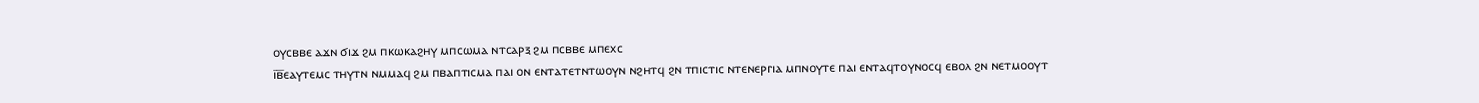ⲟⲩⲥⲃⲃⲉ ⲁϫⲛ ϭⲓϫ ϩⲙ ⲡⲕⲱⲕⲁϩⲏⲩ ⲙⲡⲥⲱⲙⲁ ⲛⲧⲥⲁⲣⲝ ϩⲙ ⲡⲥⲃⲃⲉ ⲙⲡⲉⲭⲥ
ⲓ̅ⲃ̅ⲉⲁⲩⲧⲉⲙⲥ ⲧⲏⲩⲧⲛ ⲛⲙⲙⲁϥ ϩⲙ ⲡⲃⲁⲡⲧⲓⲥⲙⲁ ⲡⲁⲓ ⲟⲛ ⲉⲛⲧⲁⲧⲉⲧⲛⲧⲱⲟⲩⲛ ⲛϩⲏⲧϥ ϩⲛ ⲧⲡⲓⲥⲧⲓⲥ ⲛⲧⲉⲛⲉⲣⲅⲓⲁ ⲙⲡⲛⲟⲩⲧⲉ ⲡⲁⲓ ⲉⲛⲧⲁϥⲧⲟⲩⲛⲟⲥϥ ⲉⲃⲟⲗ ϩⲛ ⲛⲉⲧⲙⲟⲟⲩⲧ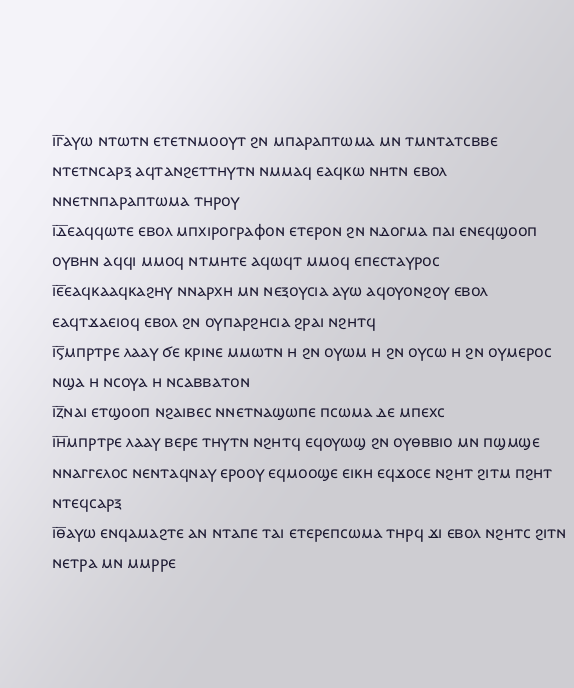ⲓ̅ⲅ̅ⲁⲩⲱ ⲛⲧⲱⲧⲛ ⲉⲧⲉⲧⲛⲙⲟⲟⲩⲧ ϩⲛ ⲙⲡⲁⲣⲁⲡⲧⲱⲙⲁ ⲙⲛ ⲧⲙⲛⲧⲁⲧⲥⲃⲃⲉ ⲛⲧⲉⲧⲛⲥⲁⲣⲝ ⲁϥⲧⲁⲛϩⲉⲧⲧⲏⲩⲧⲛ ⲛⲙⲙⲁϥ ⲉⲁϥⲕⲱ ⲛⲏⲧⲛ ⲉⲃⲟⲗ ⲛⲛⲉⲧⲛⲡⲁⲣⲁⲡⲧⲱⲙⲁ ⲧⲏⲣⲟⲩ
ⲓ̅ⲇ̅ⲉⲁϥϥⲱⲧⲉ ⲉⲃⲟⲗ ⲙⲡⲭⲓⲣⲟⲅⲣⲁⲫⲟⲛ ⲉⲧⲉⲣⲟⲛ ϩⲛ ⲛⲇⲟⲅⲙⲁ ⲡⲁⲓ ⲉⲛⲉϥϣⲟⲟⲡ ⲟⲩⲃⲏⲛ ⲁϥϥⲓ ⲙⲙⲟϥ ⲛⲧⲙⲏⲧⲉ ⲁϥⲱϥⲧ ⲙⲙⲟϥ ⲉⲡⲉⲥⲧⲁⲩⲣⲟⲥ
ⲓ̅ⲉ̅ⲉⲁϥⲕⲁⲁϥⲕⲁϩⲏⲩ ⲛⲛⲁⲣⲭⲏ ⲙⲛ ⲛⲉⲝⲟⲩⲥⲓⲁ ⲁⲩⲱ ⲁϥⲟⲩⲟⲛϩⲟⲩ ⲉⲃⲟⲗ ⲉⲁϥⲧϫⲁⲉⲓⲟϥ ⲉⲃⲟⲗ ϩⲛ ⲟⲩⲡⲁⲣϩⲏⲥⲓⲁ ϩⲣⲁⲓ ⲛϩⲏⲧϥ
ⲓ̅ⲋ̅ⲙⲡⲣⲧⲣⲉ ⲗⲁⲁⲩ ϭⲉ ⲕⲣⲓⲛⲉ ⲙⲙⲱⲧⲛ ⲏ ϩⲛ ⲟⲩⲱⲙ ⲏ ϩⲛ ⲟⲩⲥⲱ ⲏ ϩⲛ ⲟⲩⲙⲉⲣⲟⲥ ⲛϣⲁ ⲏ ⲛⲥⲟⲩⲁ ⲏ ⲛⲥⲁⲃⲃⲁⲧⲟⲛ
ⲓ̅ⲍ̅ⲛⲁⲓ ⲉⲧϣⲟⲟⲡ ⲛϩⲁⲓⲃⲉⲥ ⲛⲛⲉⲧⲛⲁϣⲱⲡⲉ ⲡⲥⲱⲙⲁ ⲇⲉ ⲙⲡⲉⲭⲥ
ⲓ̅ⲏ̅ⲙⲡⲣⲧⲣⲉ ⲗⲁⲁⲩ ⲃⲉⲣⲉ ⲧⲏⲩⲧⲛ ⲛϩⲏⲧϥ ⲉϥⲟⲩⲱϣ ϩⲛ ⲟⲩⲑⲃⲃⲓⲟ ⲙⲛ ⲡϣⲙϣⲉ ⲛⲛⲁⲅⲅⲉⲗⲟⲥ ⲛⲉⲛⲧⲁϥⲛⲁⲩ ⲉⲣⲟⲟⲩ ⲉϥⲙⲟⲟϣⲉ ⲉⲓⲕⲏ ⲉϥϫⲟⲥⲉ ⲛϩⲏⲧ ϩⲓⲧⲙ ⲡϩⲏⲧ ⲛⲧⲉϥⲥⲁⲣⲝ
ⲓ̅ⲑ̅ⲁⲩⲱ ⲉⲛϥⲁⲙⲁϩⲧⲉ ⲁⲛ ⲛⲧⲁⲡⲉ ⲧⲁⲓ ⲉⲧⲉⲣⲉⲡⲥⲱⲙⲁ ⲧⲏⲣϥ ϫⲓ ⲉⲃⲟⲗ ⲛϩⲏⲧⲥ ϩⲓⲧⲛ ⲛⲉⲧⲣⲁ ⲙⲛ ⲙⲙⲣⲣⲉ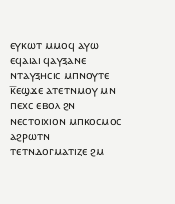ⲉⲩⲕⲱⲧ ⲙⲙⲟϥ ⲁⲩⲱ ⲉϥⲁⲓⲁⲓ ϥⲁⲩⲝⲁⲛⲉ ⲛⲧⲁⲩⲝⲏⲥⲓⲥ ⲙⲡⲛⲟⲩⲧⲉ
ⲕ̅ⲉϣϫⲉ ⲁⲧⲉⲧⲛⲙⲟⲩ ⲙⲛ ⲡⲉⲭⲥ ⲉⲃⲟⲗ ϩⲛ ⲛⲉⲥⲧⲟⲓⲭⲓⲟⲛ ⲙⲡⲕⲟⲥⲙⲟⲥ ⲁϩⲣⲱⲧⲛ ⲧⲉⲧⲛⲇⲟⲅⲙⲁⲧⲓⲍⲉ ϩⲙ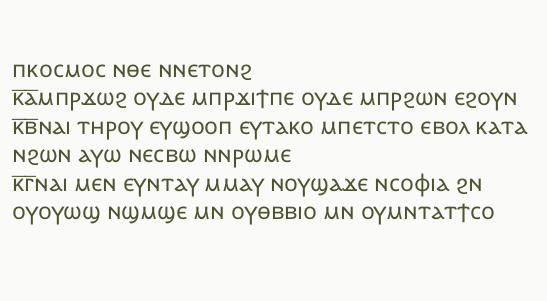ⲡⲕⲟⲥⲙⲟⲥ ⲛⲑⲉ ⲛⲛⲉⲧⲟⲛϩ
ⲕ̅ⲁ̅ⲙⲡⲣϫⲱϩ ⲟⲩⲇⲉ ⲙⲡⲣϫⲓϯⲡⲉ ⲟⲩⲇⲉ ⲙⲡⲣϩⲱⲛ ⲉϩⲟⲩⲛ
ⲕ̅ⲃ̅ⲛⲁⲓ ⲧⲏⲣⲟⲩ ⲉⲩϣⲟⲟⲡ ⲉⲩⲧⲁⲕⲟ ⲙⲡⲉⲧⲥⲧⲟ ⲉⲃⲟⲗ ⲕⲁⲧⲁ ⲛϩⲱⲛ ⲁⲩⲱ ⲛⲉⲥⲃⲱ ⲛⲛⲣⲱⲙⲉ
ⲕ̅ⲅ̅ⲛⲁⲓ ⲙⲉⲛ ⲉⲩⲛⲧⲁⲩ ⲙⲙⲁⲩ ⲛⲟⲩϣⲁϫⲉ ⲛⲥⲟⲫⲓⲁ ϩⲛ ⲟⲩⲟⲩⲱϣ ⲛϣⲙϣⲉ ⲙⲛ ⲟⲩⲑⲃⲃⲓⲟ ⲙⲛ ⲟⲩⲙⲛⲧⲁⲧϯⲥⲟ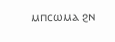ⲙⲡⲥⲱⲙⲁ ϩⲛ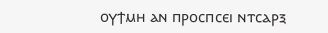ⲟⲩϯⲙⲏ ⲁⲛ ⲡⲣⲟⲥⲡⲥⲉⲓ ⲛⲧⲥⲁⲣⲝ